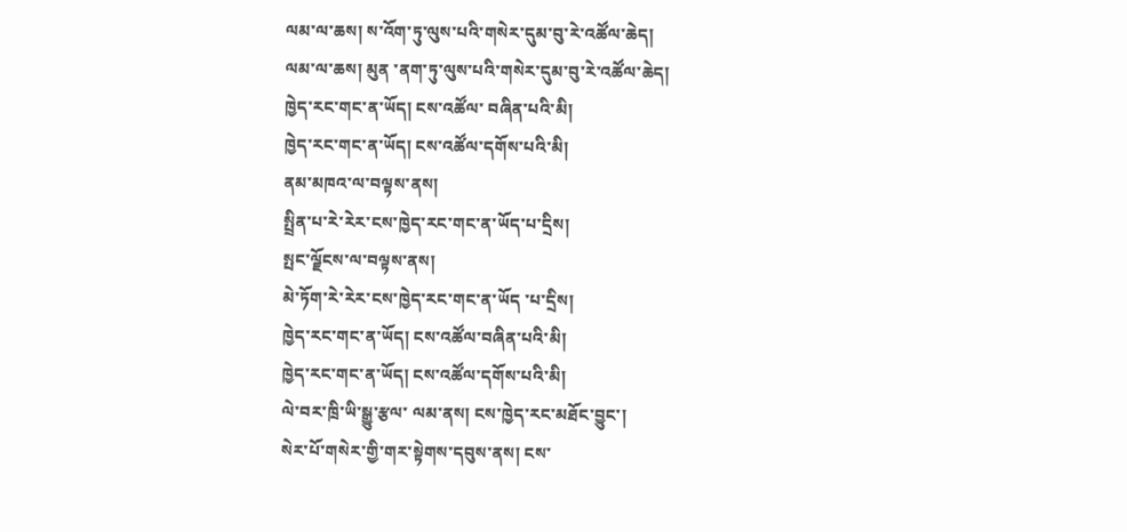ལམ་ལ་ཆས། ས་འོག་ཏུ་ལུས་པའི་གསེར་དུམ་བུ་རེ་འཚོལ་ཆེད།
ལམ་ལ་ཆས། མུན ་ནག་ཏུ་ལུས་པའི་གསེར་དུམ་བུ་རེ་འཚོལ་ཆེད།
ཁྱེད་རང་གང་ན་ཡོད། ངས་འཚོལ་ བཞིན་པའི་མི།
ཁྱེད་རང་གང་ན་ཡོད། ངས་འཚོལ་དགོས་པའི་མི།
ནམ་མཁའ་ལ་བལྟས་ནས།
སྤྲིན་པ་རེ་རེར་ངས་ཁྱེད་རང་གང་ན་ཡོད་པ་དྲིས།
སྤང་ལྗོངས་ལ་བལྟས་ནས།
མེ་ཏོག་རེ་རེར་ངས་ཁྱེད་རང་གང་ན་ཡོད ་པ་དྲིས།
ཁྱེད་རང་གང་ན་ཡོད། ངས་འཚོལ་བཞིན་པའི་མི།
ཁྱེད་རང་གང་ན་ཡོད། ངས་འཚོལ་དགོས་པའི་མི།
ལེ་བར་ཁྲི་ཡི་སྒྱུ་རྩལ་ ལམ་ནས། ངས་ཁྱེད་རང་མཐོང་བྱུང་།
སེར་པོ་གསེར་གྱི་གར་སྟེགས་དབུས་ནས། ངས་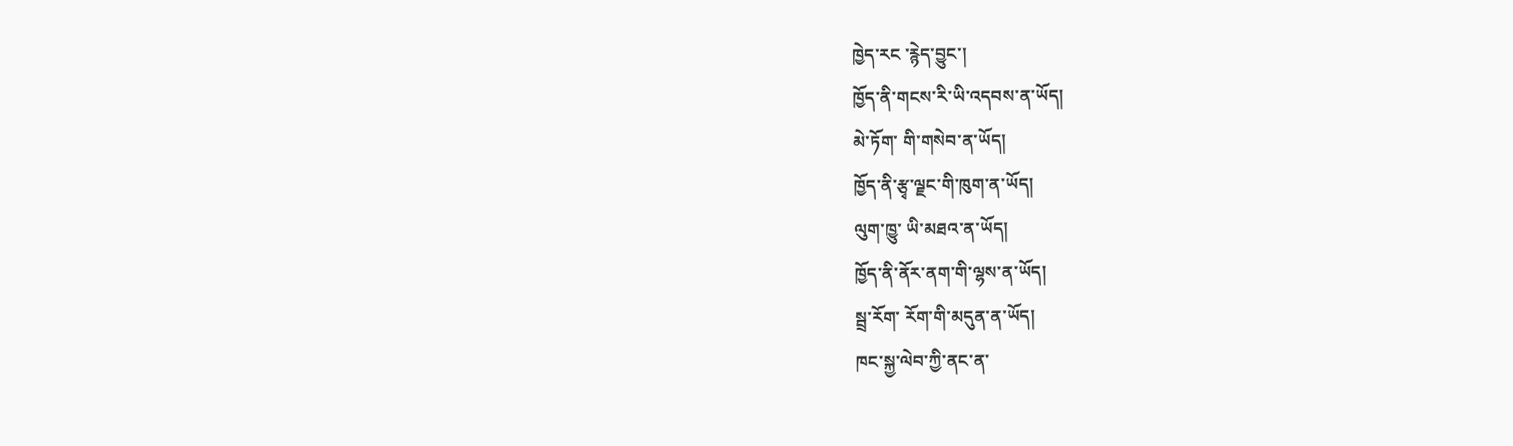ཁྱེད་རང ་རྙེད་བྱུང་།
ཁྱོད་ནི་གངས་རི་ཡི་འདབས་ན་ཡོད།
མེ་ཏོག་ གི་གསེབ་ན་ཡོད།
ཁྱོད་ནི་རྩྭ་ལྗང་གི་ཁུག་ན་ཡོད།
ལུག་ཁྱུ་ ཡི་མཐའ་ན་ཡོད།
ཁྱོད་ནི་ནོར་ནག་གི་ལྷས་ན་ཡོད།
སྦྲ་རོག་ རོག་གི་མདུན་ན་ཡོད།
ཁང་སྐྱ་ལེབ་ཀྱི་ནང་ན་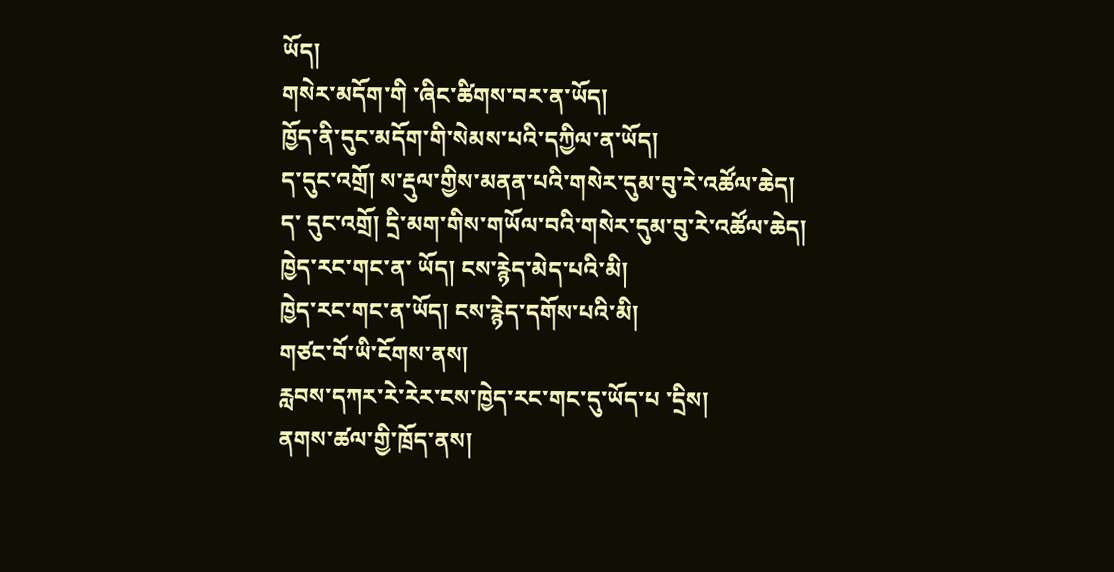ཡོད།
གསེར་མདོག་གི ་ཞིང་ཚིགས་བར་ན་ཡོད།
ཁྱོད་ནི་དུང་མདོག་གི་སེམས་པའི་དཀྱིལ་ན་ཡོད།
ད་དུང་འགྲོ། ས་རྡུལ་གྱིས་མནན་པའི་གསེར་དུམ་བུ་རེ་འཚོལ་ཆེད།
ད་ དུང་འགྲོ། དྲི་མག་གིས་གཡོལ་བའི་གསེར་དུམ་བུ་རེ་འཚོལ་ཆེད།
ཁྱེད་རང་གང་ན་ ཡོད། ངས་རྙེད་མེད་པའི་མི།
ཁྱེད་རང་གང་ན་ཡོད། ངས་རྙེད་དགོས་པའི་མི།
གཙང་བོ་ཡི་ངོགས་ནས།
རླབས་དཀར་རེ་རེར་ངས་ཁྱེད་རང་གང་དུ་ཡོད་པ ་དྲིས།
ནགས་ཚལ་གྱི་ཁྲོད་ནས།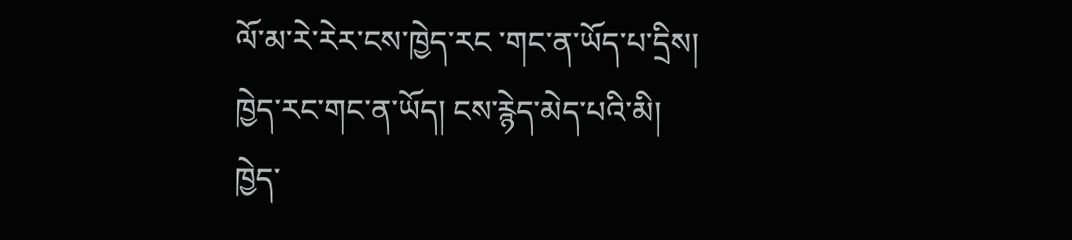ལོ་མ་རེ་རེར་ངས་ཁྱེད་རང ་གང་ན་ཡོད་པ་དྲིས།
ཁྱེད་རང་གང་ན་ཡོད། ངས་རྙེད་མེད་པའི་མི།
ཁྱེད་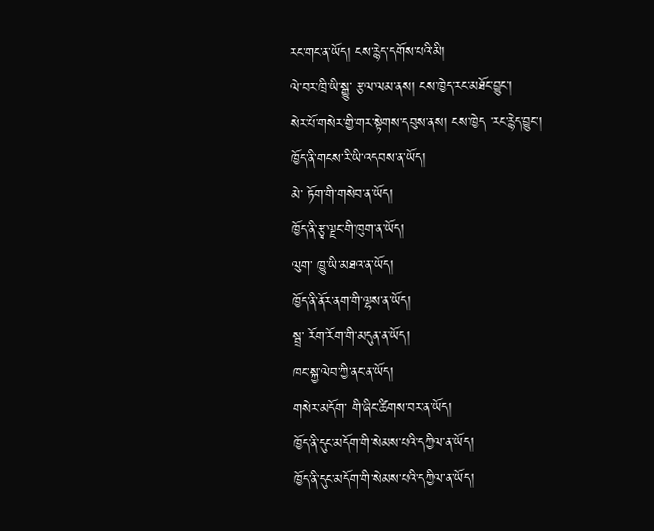རང་གང་ན་ཡོད། ངས་རྙེད་དགོས་པའི་མི།
ལེ་བར་ཁྲི་ཡི་སྒྱུ་ རྩལ་ལམ་ནས། ངས་ཁྱེད་རང་མཐོང་བྱུང་།
སེར་པོ་གསེར་གྱི་གར་སྟེགས་དབུས་ནས། ངས་ཁྱེད ་རང་རྙེད་བྱུང་།
ཁྱོད་ནི་གངས་རི་ཡི་འདབས་ན་ཡོད།
མེ་ ཏོག་གི་གསེབ་ན་ཡོད།
ཁྱོད་ནི་རྩྭ་ལྗང་གི་ཁུག་ན་ཡོད།
ལུག་ ཁྱུ་ཡི་མཐའ་ན་ཡོད།
ཁྱོད་ནི་ནོར་ནག་གི་ལྷས་ན་ཡོད།
སྦྲ་ རོག་རོག་གི་མདུན་ན་ཡོད།
ཁང་སྐྱ་ལེབ་ཀྱི་ནང་ན་ཡོད།
གསེར་མདོག་ གི་ཞིང་ཚིགས་བར་ན་ཡོད།
ཁྱོད་ནི་དུང་མདོག་གི་སེམས་པའི་དཀྱིལ་ན་ཡོད།
ཁྱོད་ནི་དུང་མདོག་གི་སེམས་པའི་དཀྱིལ་ན་ཡོད།